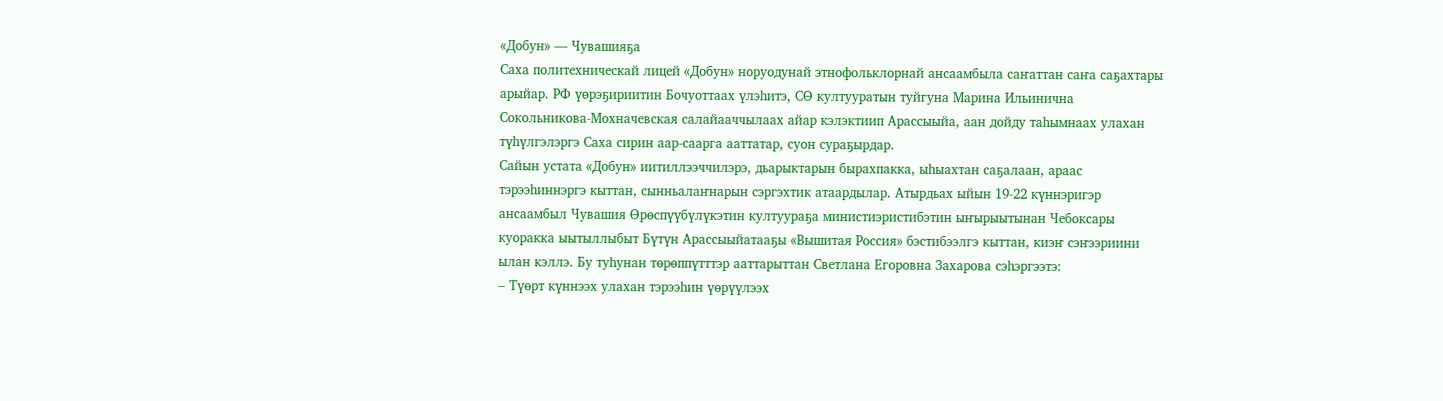«Добун» — Чувашияҕа
Саха политехническай лицей «Добун» норуодунай этнофольклорнай ансаамбыла саҥаттан саҥа саҕахтары арыйар. РФ үөрэҕириитин Бочуоттаах үлэһитэ, СӨ култууратын туйгуна Марина Ильинична Сокольникова-Мохначевская салайааччылаах айар кэлэктиип Арассыыйа, аан дойду таһымнаах улахан түһүлгэлэргэ Саха сирин аар-саарга ааттатар, суон сураҕырдар.
Сайын устата «Добун» иитиллээччилэрэ, дьарыктарын бырахпакка, ыһыахтан саҕалаан, араас тэрээһиннэргэ кыттан, сынньалаҥнарын сэргэхтик атаардылар. Атырдьах ыйын 19-22 күннэригэр ансаамбыл Чувашия Өрөспүүбүлүкэтин култуураҕа министиэристибэтин ыҥырыытынан Чебоксары куоракка ыытыллыбыт Бүтүн Арассыыйатааҕы «Вышитая Россия» бэстибээлгэ кыттан, киэҥ сэҥээриини ылан кэллэ. Бу туһунан төрөппүтттэр ааттарыттан Светлана Егоровна Захарова сэһэргээтэ:
– Түөрт күннээх улахан тэрээһин үөрүүлээх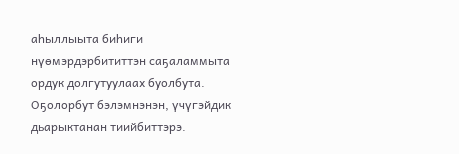аһыллыыта биһиги нүөмэрдэрбититтэн саҕаламмыта ордук долгутуулаах буолбута. Оҕолорбут бэлэмнэнэн, үчүгэйдик дьарыктанан тиийбиттэрэ.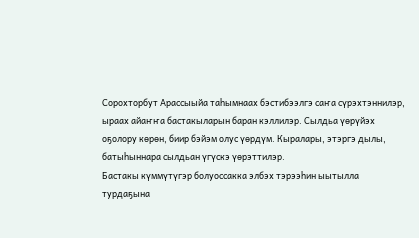Сорохторбут Арассыыйа таһымнаах бэстибээлгэ саҥа сүрэхтэннилэр, ыраах айаҥҥа бастакыларын баран кэллилэр. Сылдьа үөрүйэх оҕолору көрөн, биир бэйэм олус үөрдүм. Кыралары, этэргэ дылы, батыһыннара сылдьан үгүскэ үөрэттилэр.
Бастакы күммүтүгэр болуоссакка элбэх тэрээһин ыытылла турдаҕына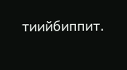тиийбиппит.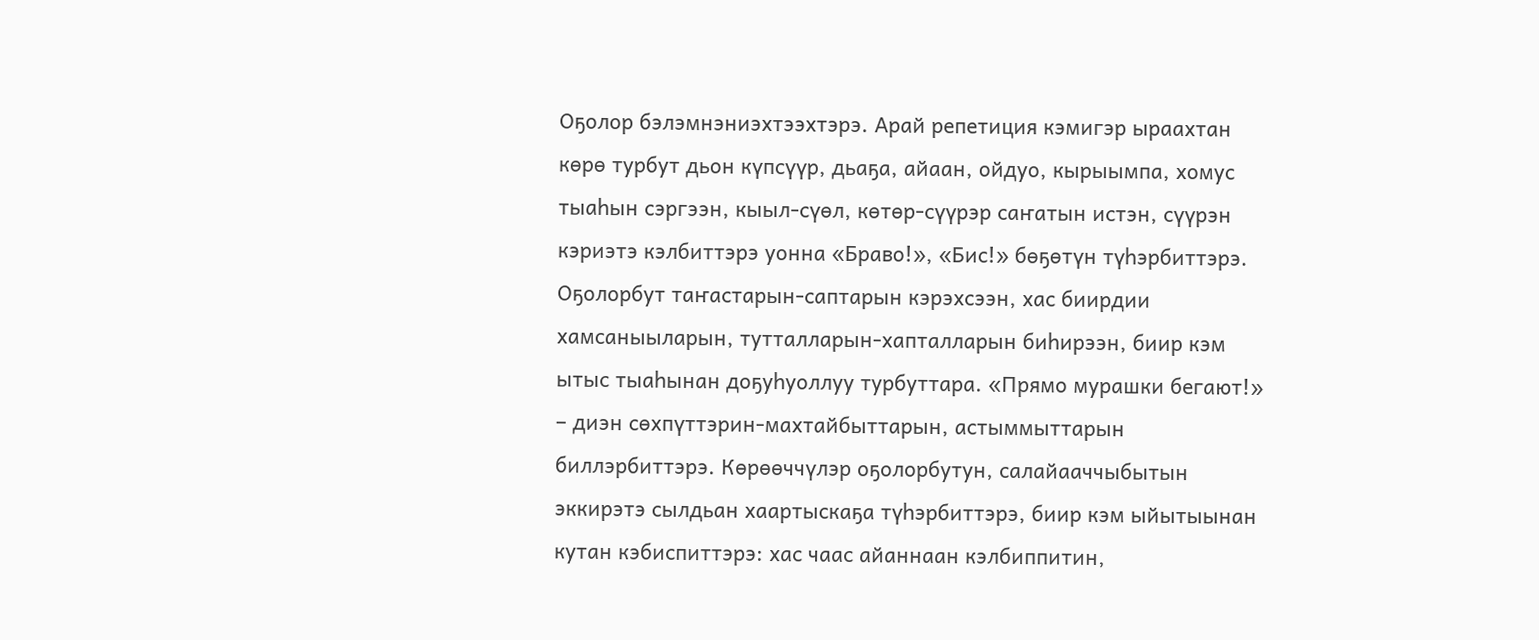Оҕолор бэлэмнэниэхтээхтэрэ. Арай репетиция кэмигэр ыраахтан көрө турбут дьон күпсүүр, дьаҕа, айаан, ойдуо, кырыымпа, хомус тыаһын сэргээн, кыыл-сүөл, көтөр-сүүрэр саҥатын истэн, сүүрэн кэриэтэ кэлбиттэрэ уонна «Браво!», «Бис!» бөҕөтүн түһэрбиттэрэ. Оҕолорбут таҥастарын-саптарын кэрэхсээн, хас биирдии хамсаныыларын, тутталларын-хапталларын биһирээн, биир кэм ытыс тыаһынан доҕуһуоллуу турбуттара. «Прямо мурашки бегают!» – диэн сөхпүттэрин-махтайбыттарын, астыммыттарын биллэрбиттэрэ. Көрөөччүлэр оҕолорбутун, салайааччыбытын эккирэтэ сылдьан хаартыскаҕа түһэрбиттэрэ, биир кэм ыйытыынан кутан кэбиспиттэрэ: хас чаас айаннаан кэлбиппитин,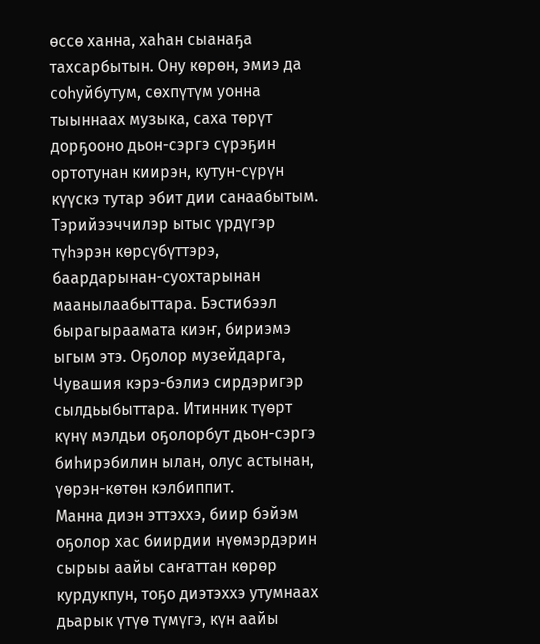өссө ханна, хаһан сыанаҕа тахсарбытын. Ону көрөн, эмиэ да соһуйбутум, сөхпүтүм уонна тыыннаах музыка, саха төрүт дорҕооно дьон-сэргэ сүрэҕин ортотунан киирэн, кутун-сүрүн күүскэ тутар эбит дии санаабытым.
Тэрийээччилэр ытыс үрдүгэр түһэрэн көрсүбүттэрэ, баардарынан-суохтарынан маанылаабыттара. Бэстибээл бырагыраамата киэҥ, бириэмэ ыгым этэ. Оҕолор музейдарга, Чувашия кэрэ-бэлиэ сирдэригэр сылдьыбыттара. Итинник түөрт күнү мэлдьи оҕолорбут дьон-сэргэ биһирэбилин ылан, олус астынан, үөрэн-көтөн кэлбиппит.
Манна диэн эттэххэ, биир бэйэм оҕолор хас биирдии нүөмэрдэрин сырыы аайы саҥаттан көрөр курдукпун, тоҕо диэтэххэ утумнаах дьарык үтүө түмүгэ, күн аайы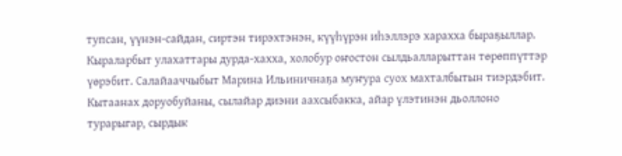тупсан, үүнэн-сайдан, сиртэн тирэхтэнэн, күүһүрэн иһэллэрэ харахха быраҕыллар. Кыраларбыт улахаттары дурда-хахха, холобур оҥостон сылдьалларыттан төрөппүттэр үөрэбит. Салайааччыбыт Марина Ильиничнаҕа муҥура суох махталбытын тиэрдэбит. Кытаанах доруобуйаны, сылайар диэни аахсыбакка, айар үлэтинэн дьоллоно турарыгар, сырдык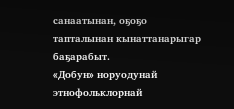санаатынан, оҕоҕо тапталынан кынаттанарыгар баҕарабыт.
«Добун» норуодунай этнофольклорнай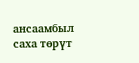ансаамбыл саха төрүт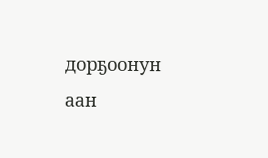дорҕоонун аан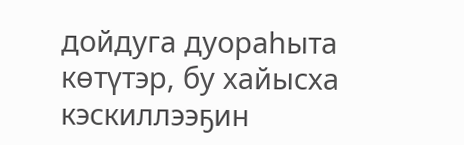дойдуга дуораһыта көтүтэр, бу хайысха кэскиллээҕин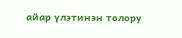айар үлэтинэн толору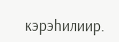кэрэһилиир.